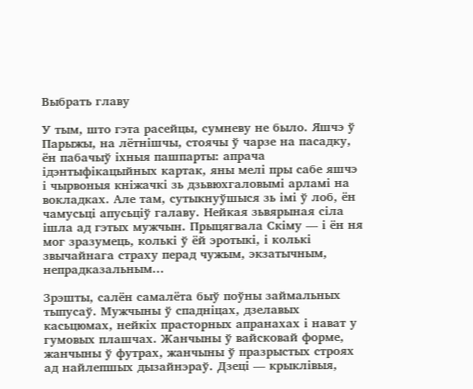Выбрать главу

У тым, што гэта расейцы, сумневу не было. Яшчэ ў Парыжы, на лётнішчы, стоячы ў чарзе на пасадку, ён пабачыў іхныя пашпарты: апрача ідэнтыфікацыйных картак, яны мелі пры сабе яшчэ і чырвоныя кніжачкі зь дзьвюхгаловымі арламі на вокладках. Але там, сутыкнуўшыся зь імі ў лоб, ён чамусьці апусьціў галаву. Нейкая зьвярыная сіла ішла ад гэтых мужчын. Прыцягвала Скіму — і ён ня мог зразумець, колькі ў ёй эротыкі, і колькі звычайнага страху перад чужым, экзатычным, непрадказальным...

Зрэшты, салён самалёта быў поўны займальных тыпусаў. Мужчыны ў спадніцах, дзелавых касьцюмах, нейкіх прасторных апранахах і нават у гумовых плашчах. Жанчыны ў вайсковай форме, жанчыны ў футрах, жанчыны ў празрыстых строях ад найлепшых дызайнэраў. Дзеці — крыклівыя,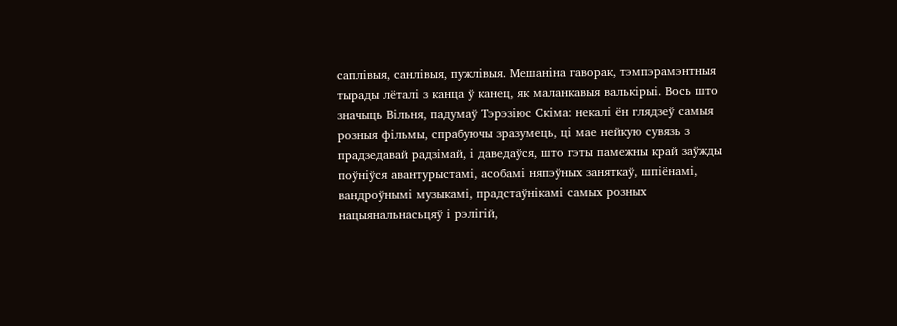саплівыя, санлівыя, пужлівыя. Мешаніна гаворак, тэмпэрамэнтныя тырады лёталі з канца ў канец, як маланкавыя валькірыі. Вось што значыць Вільня, падумаў Тэрэзіюс Скіма: некалі ён глядзеў самыя розныя фільмы, спрабуючы зразумець, ці мае нейкую сувязь з прадзедавай радзімай, і даведаўся, што гэты памежны край заўжды поўніўся авантурыстамі, асобамі няпэўных заняткаў, шпіёнамі, вандроўнымі музыкамі, прадстаўнікамі самых розных нацыянальнасьцяў і рэлігій,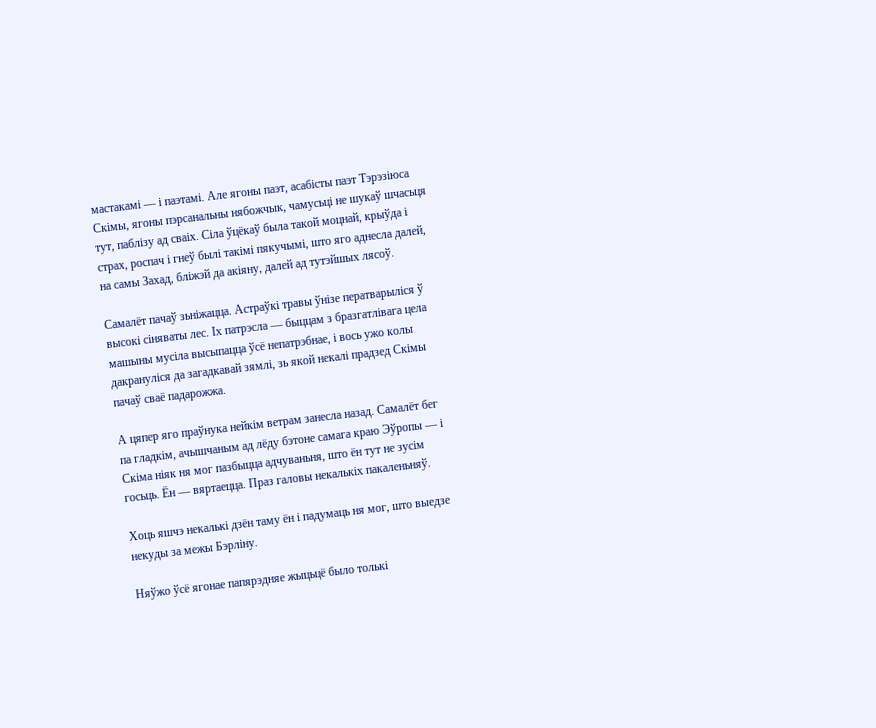мастакамі — і паэтамі. Але ягоны паэт, асабісты паэт Тэрэзіюса Скімы, ягоны пэрсанальны нябожчык, чамусьці не шукаў шчасьця тут, паблізу ад сваіх. Сіла ўцёкаў была такой моцнай, крыўда і страх, роспач і гнеў былі такімі пякучымі, што яго аднесла далей, на самы Захад, бліжэй да акіяну, далей ад тутэйшых лясоў.

Самалёт пачаў зьніжацца. Астраўкі травы ўнізе ператварыліся ў высокі сіняваты лес. Іх патрэсла — быццам з бразгатлівага цела машыны мусіла высыпацца ўсё непатрэбнае, і вось ужо колы дакрануліся да загадкавай зямлі, зь якой некалі прадзед Скімы пачаў сваё падарожжа.

А цяпер яго праўнука нейкім ветрам занесла назад. Самалёт бег па гладкім, ачышчаным ад лёду бэтоне самага краю Эўропы — і Скіма ніяк ня мог пазбыцца адчуваньня, што ён тут не зусім госьць. Ён — вяртаецца. Праз галовы некалькіх пакаленьняў.

Хоць яшчэ некалькі дзён таму ён і падумаць ня мог, што выедзе некуды за межы Бэрліну.

Няўжо ўсё ягонае папярэдняе жыцьцё было толькі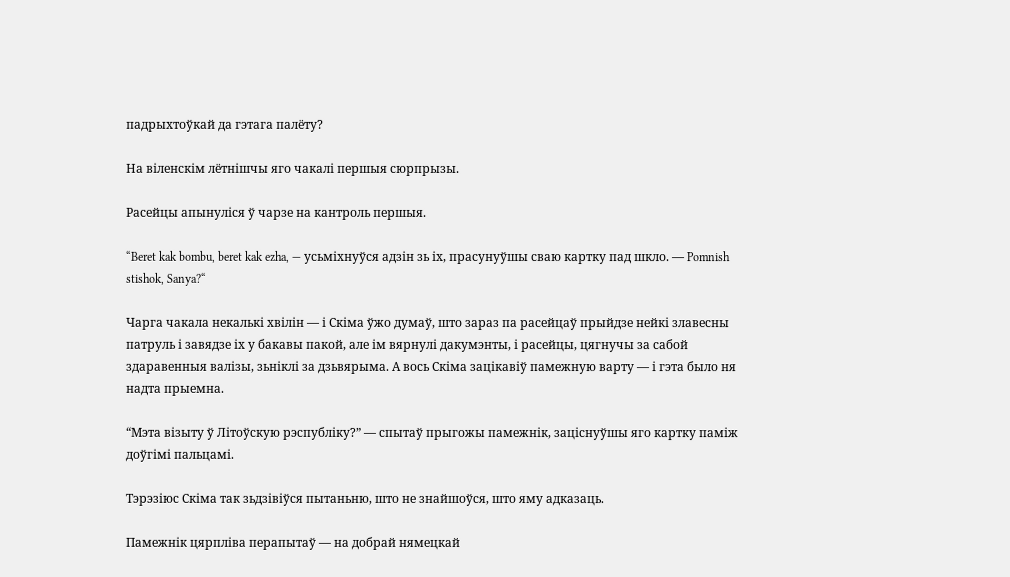падрыхтоўкай да гэтага палёту?

На віленскім лётнішчы яго чакалі першыя сюрпрызы.

Расейцы апынуліся ў чарзе на кантроль першыя.

“Beret kak bombu, beret kak ezha, — усьміхнуўся адзін зь іх, прасунуўшы сваю картку пад шкло. — Pomnish stishok, Sanya?“

Чарга чакала некалькі хвілін — і Скіма ўжо думаў, што зараз па расейцаў прыйдзе нейкі злавесны патруль і завядзе іх у бакавы пакой, але ім вярнулі дакумэнты, і расейцы, цягнучы за сабой здаравенныя валізы, зьніклі за дзьвярыма. А вось Скіма зацікавіў памежную варту — і гэта было ня надта прыемна.

“Мэта візыту ў Літоўскую рэспубліку?” — спытаў прыгожы памежнік, заціснуўшы яго картку паміж доўгімі пальцамі.

Тэрэзіюс Скіма так зьдзівіўся пытаньню, што не знайшоўся, што яму адказаць.

Памежнік цярпліва перапытаў — на добрай нямецкай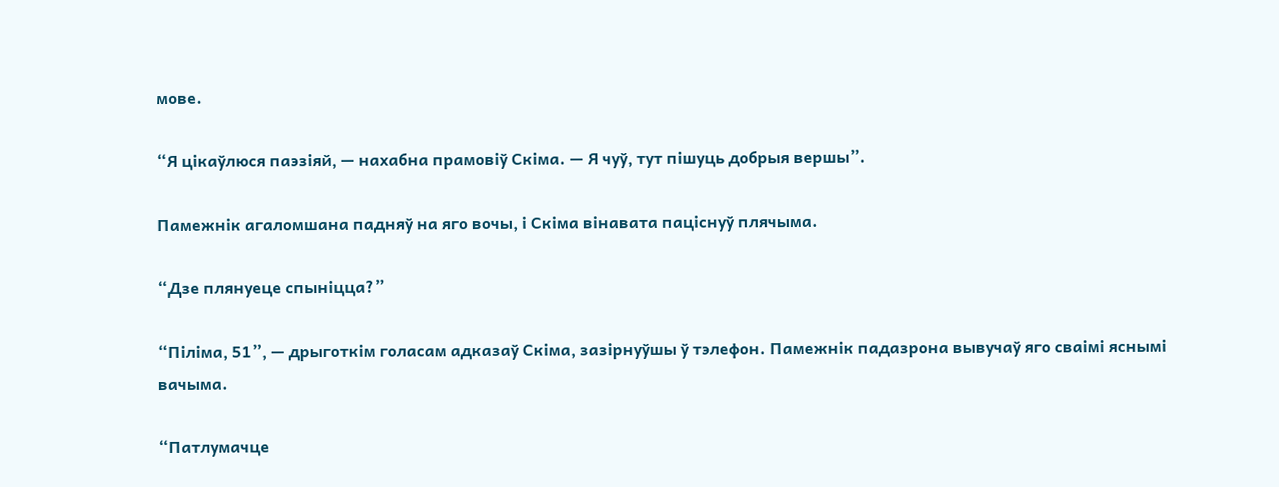мове.

“Я цікаўлюся паэзіяй, — нахабна прамовіў Скіма. — Я чуў, тут пішуць добрыя вершы”.

Памежнік агаломшана падняў на яго вочы, і Скіма вінавата паціснуў плячыма.

“Дзе плянуеце спыніцца?”

“Піліма, 51”, — дрыготкім голасам адказаў Скіма, зазірнуўшы ў тэлефон. Памежнік падазрона вывучаў яго сваімі яснымі вачыма.

“Патлумачце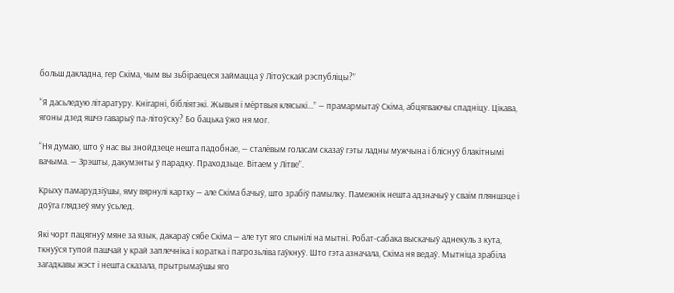больш дакладна, гер Скіма, чым вы зьбіраецеся займацца ў Літоўскай рэспубліцы?”

“Я дасьледую літаратуру. Кнігарні, бібліятэкі. Жывыя і мёртвыя клясыкі...” — прамармытаў Скіма, абцягваючы спадніцу. Цікава, ягоны дзед яшчэ гаварыў па-літоўску? Бо бацька ўжо ня мог.

“Ня думаю, што ў нас вы знойдзеце нешта падобнае, — сталёвым голасам сказаў гэты ладны мужчына і бліснуў блакітнымі вачыма. — Зрэшты, дакумэнты ў парадку. Праходзьце. Вітаем у Літве”.

Крыху памарудзіўшы, яму вярнулі картку — але Скіма бачыў, што зрабіў памылку. Памежнік нешта адзначыў у сваім пляншэце і доўга глядзеў яму ўсьлед.

Які чорт пацягнуў мяне за язык, дакараў сябе Скіма — але тут яго спынілі на мытні. Робат-сабака выскачыў аднекуль з кута, ткнуўся тупой пашчай у край заплечніка і коратка і пагрозьліва гаўкнуў. Што гэта азначала, Скіма ня ведаў. Мытніца зрабіла загадкавы жэст і нешта сказала, прытрымаўшы яго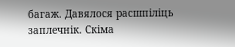багаж. Давялося расшпіліць заплечнік. Скіма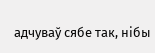адчуваў сябе так, нібы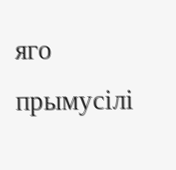яго прымусілі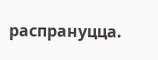распрануцца.